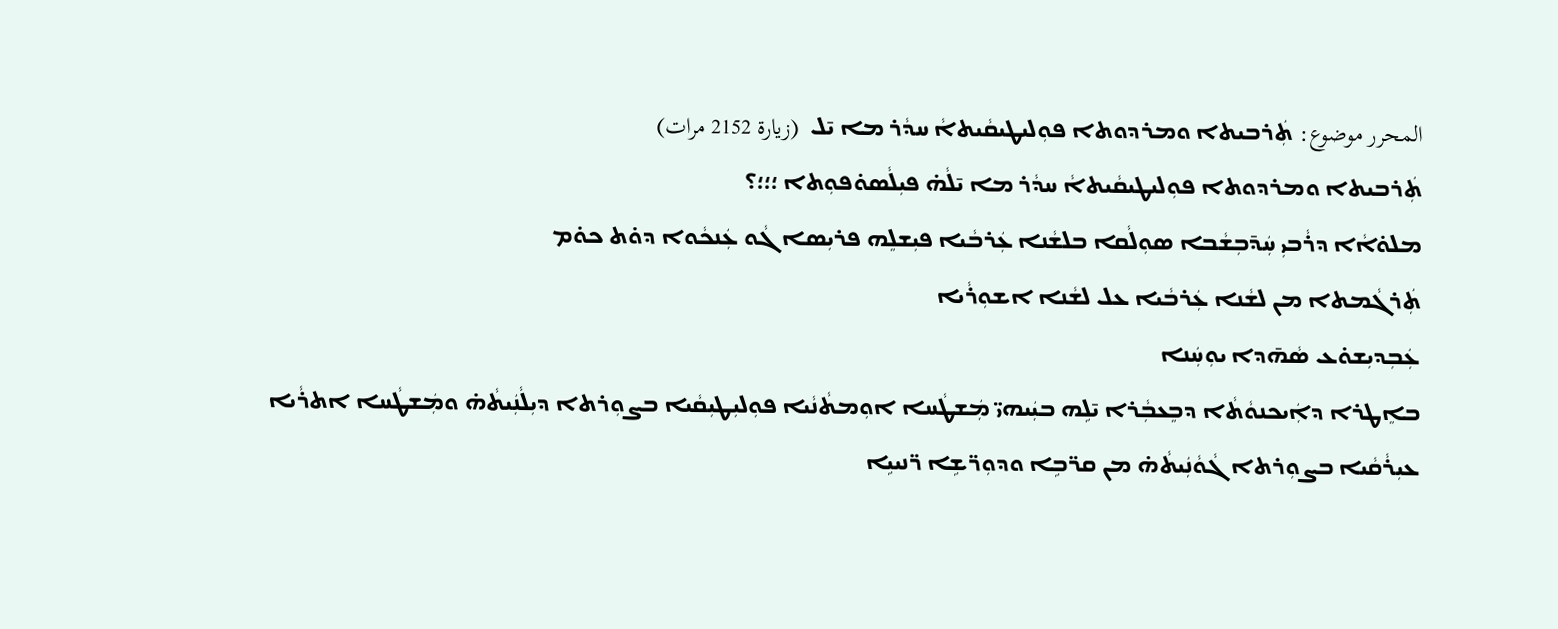المحرر موضوع: ܬܲܪܒܝܬܐ ܘܡܪܕܘܬܐ ܦܘܼܠܝܛܝܩܵܝܬܐܵ ܚܕܵܪ ܡܐ ܝ̄ܠ  (زيارة 2152 مرات)
ܬܲܪܒܝܬܐ ܘܡܪܕܘܬܐ ܦܘܼܠܝܛܝܩܵܝܬܐܵ ܚܕܵܪ ܡܐ ܝ̄ܠܵܗ̇ ܦܝܼܠܵܣܘ̇ܦܘܼܬܐ ؛؛؛؟
ܡܠܘ̇ܐܵܐ ܕܪܵܒܝܼ ܚܲܕ̄ܒܼܫܵܒܐ ܣܘܼܠܵܩܐ ܒܠܫܵܢܐ ܥܲܪܒܵܝܐ ܦܝܼܫܠܸܗ ܦܪܝܼܣܐ ܓܵܘ ܥܲܢܟܵܘܐ ܕܘ̇ܬ ܟܘ̇ܡ
ܬܲܪܓܵܡܬܐ ܡܢ ܠܫܵܢܐ ܥܲܪܒܵܝܐ ܥܠ ܠܫܵܢܐ ܐܫܘܼܪܵܝܐ
ܥܲܒܼܕܝܼܫܘ̇ܥ ܣܵܗ̄ܕܐ ܝܘܼܚܲܢܐ
ܒܐܸܛܪܐ ܕܐܲܝܟܢܘܵܬܵܐ ܕܒܸܥܒܼܵܪܐ ܝ̄ܠܹܗ ܒܝܲܝܗܝ̈ ܡܲܫܛܵܚܐ ܐܘܼܡܬܵܢܵܝܐ ܦܘܼܠܝܼܛܝܼܩܵܝܐ ܒܨܘܼܪܬܐ ܕܝܼܠܵܢܲܝܬܵܗ̇ ܘܡܲܫܛܵܚܐ ܐܬܪܵܝܐ ܥܝܼܪܵܩܵܝܐ ܒܨܘܼܪܬܐ ܓܵܘܵܢܲܝܬܵܗ̇ ܡܢ ܩܪ̈ܒܹܐ ܘܕܘܼܪ̈ܫܹܐ ܪ̈ܢܝܝܹܐ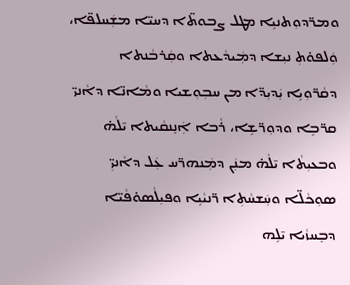ܘܡܪ̈ܕܘܼܬܢܝܹܐ ܡܛܠ ܨܒܘܬ̈ܐ ܕܚܝ̈ܐ ܡܫܲܚܠܦ̈ܐ، ܘܲܠܦܘ̇ܬܼ ܢܝܼܫܐ ܕܡܲܝܕܵܥܬܐ ܘܩܲܪܒܵܢܬܐ ܕܩܵܪ̈ܘܼܝܹܐ ܝܲܕܝܼܕ̈ܐ ܡܢ ܚܒܼܘܼܫܝܐ ܘܡܵܐܢ̈ܐ ܕܐܵܢܝ̈ ܩܪ̈ܒܹܐ ܘܕܘܼܪ̈ܫܹܐ، ܪܵܒܐ ܐܲܢܸܢܩܵܝܬܐ ܝ̄ܠܵܗ̇ ܘܒܥܝܼܬܵܐ ܝ̄ܠܵܗ̇ ܡܢܲܢ ܕܡܲܢܗܪ̈ܚ ܥܲܠ ܕܐܵܢܝܼ̈ ܣܘܼܟܵܠ̈ܐ ܘܚܲܫܚܵܬܼܐ ܪ̈ܢܝܵܝܹܐ ܘܦܝܼܠܵܣܘ̇ܦܵܝ̈ܐ ܕܒܸܚܙܵܝܐ ܝ̄ܠܹܗ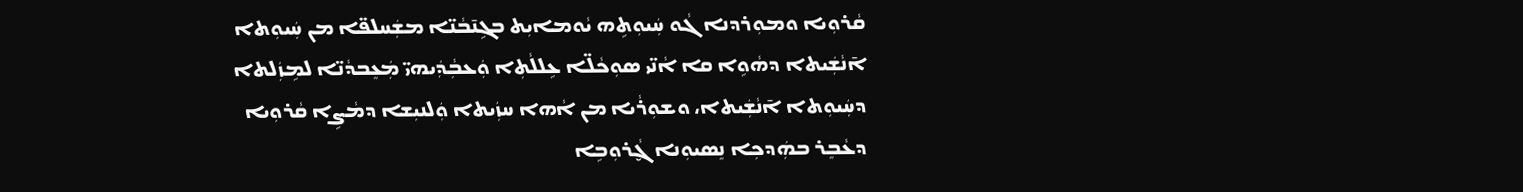ܩܵܪܘܼܝܐ ܘܡܘܼܪܕܢܐ ܓܵܘ ܚܲܝܘܼܬܹܗ ܝܵܘܡܐܝܼܬ ܒܓܹܢ̄ܒܵܢ̈ܐ ܡܫܲܚܠܦ̈ܐ ܡܢ ܚܲܝܘܼܬܐ ܐ̄ܢܵܫܲܝܬܐ ܕܗܵܘܹܐ ܩܐ ܐܵܢ̈ܝ ܣܘܼܟܵܠ̈ܐ ܥܹܠܠܵܬܼܐ ܘܲܥܒܼܵܕܲܝܗܝ̈ ܡܲܥܸܒܕܵܢ̈ܐ ܠܡܹܙܲܠܬܐ ܕܚܲܝܘܼܬܐ ܐ̄ܢܵܫܲܝܬܐ، ܘܫܘܼܪܵܝܐ ܡܢ ܐܵܗܐ ܚܙܲܝܬܐ ܘܲܠܢܝܼܫܐ ܕܡܵܨܹܐ ܩܵܪܘܼܝܐ ܕܥܵܒܸܪ ܒܗܲܕܟܼܐ ܢܸܣܝܘܼܢܐ ܓ̮ܵܪܘܼܒܹܐ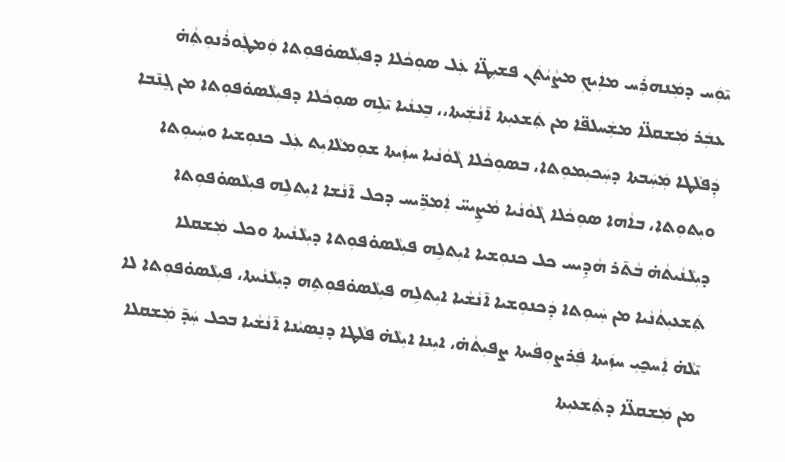ܝ̄ܘܲܚ ܕܡܲܢܗܪܲܚ ܡܐܲܝܟܼ ܡܨܵܝܵܬܲܢ ܦܫܝܼܛ̈ܐ ܥܲܠ ܣܘܼܟܵܠܐ ܕܦܝܼܠܵܣܘ̇ܦܘܼܬܐ ܘܲܡܛܲܘܪܵܢܘܼܬܼܵܗ̇ ܥܒܲܪ ܡܲܫܩܠ̈ܐ ܡܫܲܚܠܦ̈ܐ ܡܢ ܬܲܫܥܝܼܬܐ ܐ̄ܢܵܫܲܝܬܐ،، ܒܸܥܢܵܝܐ ܝ̄ܠܹܗ ܣܘܼܟܵܠܐ ܕܦܝܼܠܵܣܘ̇ܦܘܼܬܐ ܡܢ ܓܸܢ̄ܒܐ ܕܲܦܠܵܛܐ ܡܲܚܲܒܬܐ ܕܚܲܟܝܼܡܘܼܬܐ، ܒܣܘܼܟܵܠܐ ܓܵܘܵܢܵܝܐ ܚܙܲܝܬܐ ܫܘܼܡܠܵܐܝܼܬ ܥܲܠ ܟܢܘܼܫܝܐ ܘܚܲܝܘܼܬܐ ܘܝܼܬܘܼܬܐ، ܒܐܵܗܐ ܣܘܼܟܵܠܐ ܓܵܘܵܢܵܝܐ ܡܵܨܹܝܚ̈ ܐܲܡܪܹ̈ܝܚ ܕܟܠ ܐ̄ܢܵܫܐ ܐܝܼܬܠܹܗ ܦܝܼܠܵܣܘ̇ܦܘܼܬܐ ܕܝܼܠܵܢܵܝܬܵܗ̇ ܒܵܬ̄ܪ ܗܵܕܹܝܚ ܟܠ ܟܢܘܼܫܝܐ ܐܝܼܬܠܹܗ ܦܝܼܠܵܣܘ̇ܦܘܼܬܐ ܕܝܼܠܵܢܵܝܬܐ ܘܟܠ ܡܲܫܩܠܐ ܬܲܫܥܝܼܬܵܢܵܝܐ ܡܢ ܚܲܝܘܼܬܐ ܕܲܟܢܘܼܫܝܐ ܐ̄ܢܵܫܵܝܐ ܐܝܼܬܠܹܗ ܦܝܼܠܵܣܘ̇ܦܘܼܬܹܗ ܕܝܼܠܵܢܵܝܬܐ، ܦܝܼܠܵܣܘ̇ܦܘܼܬܐ ܠܐ ܝ̄ܠܵܗ̇ ܐܲܚܟ̮ܝܼ ܚܙܲܝܬܐ ܦܲܪܨܘܼܦܵܝܬܐ ܨܦܝܼܬܵܗ̇، ܐܝܼܢܐ ܐܝܼܠܵܗ̇ ܦܠܵܛܐ ܕܢܸܣܝܵܢܐ ܐ̄ܢܵܫܵܝܐ ܒܟܠ ܚܲܕ̄ ܡܲܫܩܠܐ ܡܢ ܡܲܫܩܠ̈ܐ ܕܬܲܫܥܝܼܬܐ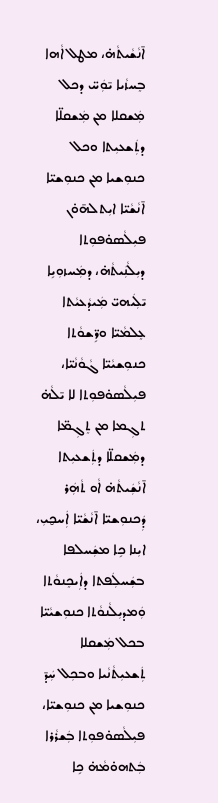ܐ̄ܢܵܫܵܝܬܵܗ̇، ܡܛܠ ܐܵܗܐ ܒܸܚܙܵܝܐ ܝ̄ܘܲܚ̈ ܕܟܠ ܡܲܫܩܠܐ ܡܢ ܡܲܫܩܠ̈ܐ ܕܬܲܫܥܝܼܬܐ ܘܟܠ ܟܢܘܼܫܝܐ ܡܢ ܟܢܘܼܫܝ̈ܐ ܐ̄ܢܵܫܵܝ̈ܐ ܐܝܼܬܠܗ̄ܘ̇ܢ ܦܝܼܠܵܣܘ̇ܦܘܼܬܐ ܕܝܼܠܵܢܲܝܬܵܗ̇، ܕܡܲܚܙܘܼܝܹܐ ܝ̄ܠܲܝܗܝ̈ ܡܲܝܕܵܥܝܵܬܐ ܥܸܠܡܵܝ̈ܐ ܘܪܹ̈ܫܘܵܬܐ ܟܢܘܼܫܝܵܝ̈ܐ ܓܵܘܵܢܵܝ̈ܐ، ܦܝܼܠܵܣܘ̇ܦܘܼܬܐ ܠܐ ܝ̄ܠܵܗ̇ ܬܓܼܡܐ ܡܢ ܬܸܓܼܡ̈ܐ ܕܡܲܫܩܠ̈ܐ ܕܬܲܫܥܝܼܬܐ ܐ̄ܢܵܫܲܝܬܵܗ̇ ܐܵܘ ܬܵܗܲܪ ܕܲܟܢܘܼܫܝ̈ܐ ܐ̄ܢܵܫܵܝ̈ܐ ܐܲܚܟ̮ܝܼ، ܐܝܼܢܐ ܟܹܐ ܡܫܲܚܠܦܐ ܒܫܲܚܠܲܦܬܐ ܕܐܲܝܟܸܢܘܵܬܐ ܘܲܡܕܝܼܠܵܢܘܵܬܐ ܟܢܘܼܫܝܵܝ̈ܐ ܒܟܠ ܡܲܫܩܠܐ ܬܲܫܥܝܼܬܵܢܵܝܐ ܘܒܟܼܠ ܚܲܕ̄ ܟܢܘܼܫܝܐ ܡܢ ܟܢܘܼܫܝ̈ܐ، ܦܝܼܠܵܣܘ̇ܦܘܼܬܐ ܒܲܫܪܵܪܐ ܒܲܬܗܘ̇ܡܵܗ̇ ܟܹܐ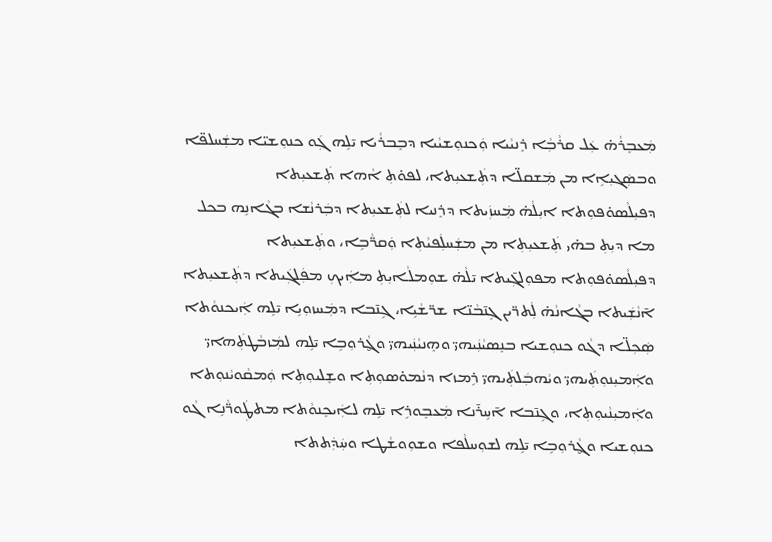ܡܲܥܒܸܪܵܗ̇ ܥܲܠ ܩܪܵܒܼܵܐ ܪܸܢܝܵܝܐ ܘܲܟܢܘܼܫܝܵܝܐ ܕܒܸܒܪܵܝܐ ܝ̄ܠܹܗ ܓܲܘ ܟܢܘܼܫܝ̈ܐ ܡܫܲܚܠܦ̈ܐ ܘܒܣܲܓܝܼܐܹܐ ܡܢ ܡܲܫܩܠ̈ܐ ܕܬܲܫܥܝܼܬܐ، ܠܦܘ̇ܬܼ ܐܵܗܐ ܬܲܫܥܝܼܬܐ ܕܦܝܼܠܵܣܘ̇ܦܘܼܬܐ ܐܝܼܠܵܗ̇ ܡܲܚܙܲܝܬܐ ܕܪܸܢܝܐ ܠܬܲܫܥܝܼܬܐ ܕܒܲܪܢܵܫܐ ܒܓܵܐܢܹܗ ܒܟܠ ܡܐ ܕܝܼܬܼ ܒܗ̇ܝ ܬܲܫܥܝܼܬܼܐ ܡܢ ܡܫܲܚܠܲܦܝܵܬܼܐ ܘܲܩܪ̈ܵܒܹܐ، ܘܬܲܫܥܝܼܬܐ ܕܦܝܼܠܵܣܘ̇ܦܘܼܬܐ ܡܦܘܼܠܓܼ̄ܝܬܐ ܝ̄ܠܵܗ̇ ܫܘܼܡܠܵܐܝܼܬܼ ܡܐܲܝܟܼ ܡܦܲܠܓܲܝܬܐ ܕܬܲܫܥܝܼܬܐ ܐ̄ܢܵܫܲܝܬܐ ܒܓܵܐܢܵܗ̇ ܠܲܬܪ̈ܝܢ ܓܹܢ̄ܒܵܢ̈ܐ ܫܪ̈ܫܵܝܹܐ، ܓܹܢ̄ܒܐ ܕܡܲܚܙܘܼܝܹܐ ܝ̄ܠܹܗ ܐܲܝܟܢܘܵܬܐ ܣܲܟܼܠ̈ܐ ܕܓܵܘ ܟܢܘܼܫܝܐ ܒܢܸܣܝܵܢܲܝܗܝ̈ ܘܗܸܢܝܵܢܲܝܗܝ̈ ܘܓ̮ܵܪܘܼܒܹܐ ܝ̄ܠܹܗ ܠܡܲܙܒܵܛܬܲܗܐܝ̈ ܘܐܲܡܝܼܢܘܼܬܲܝܗܝ̈ ܘܝܵܗܒܲܠܬܲܝܗܝ̈ ܪܹܡܙܐ ܕܢܵܡܘ̇ܣܘܼܬܼܐ ܘܫܸܠܝܘܼܬܼܐ ܘܲܡܩܵܘܝܵܢܘܼܬܐ ܘܐܲܡܝܼܢܵܝܘܼܬܼܐ، ܘܓܹܢ̄ܒܐ ܐ̄ܚܹܪ̄ܢܐ ܡܲܥܒܸܘܪܹܐ ܝ̄ܠܹܗ ܠܐܲܝܟܸܢܘܵܬܐ ܡܬܛܲܘܪ̈ܵܢܹܐ ܓܵܘ ܟܢܘܼܫܝܐ ܘܓ̮ܵܪܘܼܒܹܐ ܝ̄ܠܹܗ ܠܫܘܼܚܠܵܦܐ ܘܫܘܼܘܫܵܛܐ ܘܚܲܕܲܬܬܐ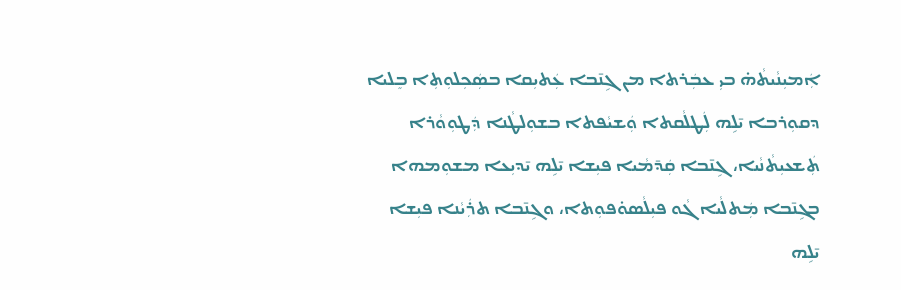ܐܲܡܝܼܢܵܝܬܵܗ̇ ܒܝܼ ܥܒܲܪܬܐ ܡܢ ܓܹܢ̄ܒܐ ܥܲܬܝܼܩܐ ܒܣܲܟܼܠܘܼܬܼܐ ܒܸܠܝܐ ܕܩܘܼܪܒܐ ܝ̄ܠܹܗ ܠܲܛܠܵܩܬܐ ܘܲܫܝܵܦܬܐ ܒܫܘܼܠܛܵܢܐ ܕܲܛܘܼܘܵܪܐ ܬܲܫܥܝܼܬܵܢܵܝܐ، ܓܹܢ̄ܒܐ ܩܲܕ̄ܡܵܝܐ ܦܝܼܫܐ ܝ̄ܠܹܗ ܝ̄ܕܝܼܥܐ ܡܫܘܼܡܗܐ ܒܓܹܢ̄ܒܐ ܡܲܬܠܵܝܐ ܓܵܘ ܦܝܼܠܵܣܘ̇ܦܘܼܬܐ، ܘܓܹܢ̄ܒܐ ܬܪܲܝܵܢܐ ܦܝܼܫܐ ܝ̄ܠܹܗ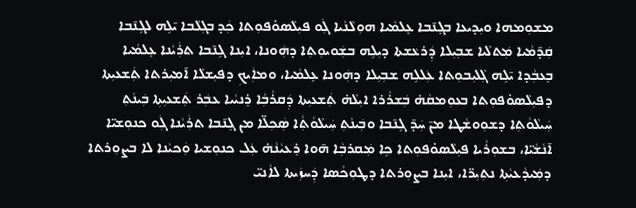ܡܫܘܼܡܗܐ ܘܝܼܕܝܥܐ ܒܓܸܢ̄ܒܐ ܥܸܠܡܵܝܐ ܗܘܼܠܵܢܵܝܐ ܓܲܘ ܦܝܼܠܵܣܘ̇ܦܘܼܬܐ ܟܲܕ ܒܓܼܠܵܒܐ ܝ̄ܠܹܗ ܠܓܹܢ̄ܒܐ ܩܲܕ̄ܡܵܝܐ ܡܲܬܠܵܝܐ ܫܒܼܝܼܠܐ ܕܲܪܥܵܫܬܐ ܕܝܼܠܹܗ ܒܫܲܘܝܘܼܬܼܐ ܕܗܲܘܢܐ، ܐܝܼܢܐ ܓܹܢ̄ܒܐ ܬܪܲܝܵܢܐ ܥܸܠܡܵܝܐ ܒܸܥܒܼܵܕܐ ܝ̄ܠܹܗ ܓܼܵܠܝܼܒܘܼܬܐ ܥܲܠܠܹܗ ܫܒܼܝܼܠܐ ܕܗܲܘܢܐ ܥܸܠܡܵܝܐ، ܘܡܐܲܝܟܼ ܕܦܝܼܫܠܵܐ ܐ̄ܡܝܼܪܬܐ ܬܲܫܥܝܼܬܐ ܕܦܝܼܠܵܣܘ̇ܦܘܼܬܐ ܒܥܘܼܡܩܵܗ̇ ܒܲܫܪܵܪܐ ܐܝܼܠܵܗ̇ ܬܲܫܥܝܼܬܐ ܕܲܩܪܵܒܼܵܐ ܪܸܢܝܵܝܐ ܥܒܲܪ ܬܲܫܥܝܼܬܼܐ ܒܲܝܢܵܬܼ ܚܲܝܠܵܘܵܬܼܐ ܕܫܘܼܘܫܵܛܐ ܡܢ̄ ܚܲܕ̄ ܓܹܢ̄ܒܐ ܘܒܲܝܢܵܬܼ ܚܲܝܠܵܘܵܬܼܵܐ ܣܲܟܼܠ̈ܐ ܡܢ ܓܹܢ̄ܒܐ ܬܪܲܝܵܢܐ ܓܲܘ ܟܢܘܼܫܝ̈ܐ ܐ̄ܢܵܫܵܝ̈ܐ، ܒܫܘܼܪܵܝܐ ܦܝܼܠܵܣܘ̇ܦܘܼܬܐ ܟܹܐ ܡܲܩܪܒܼܵܐ ܗ̄ܘܐ ܪܸܥܝܵܢܵܗ̇ ܥܲܠ ܟܢܘܼܫܝܐ ܘܲܟܝܵܢܐ ܠܐ ܒܨܘܼܪܬܐ ܕܡܲܝܕܵܥܝܵܬܼܐ ܢܬܼܝܼܪ̈ܐ، ܐܝܼܢܐ ܒܨܘܼܪܬܐ ܕܛܘܼܟܵܣܐ ܕܲܚܙܲܝܬܐ ܠܐܵܢܝ̈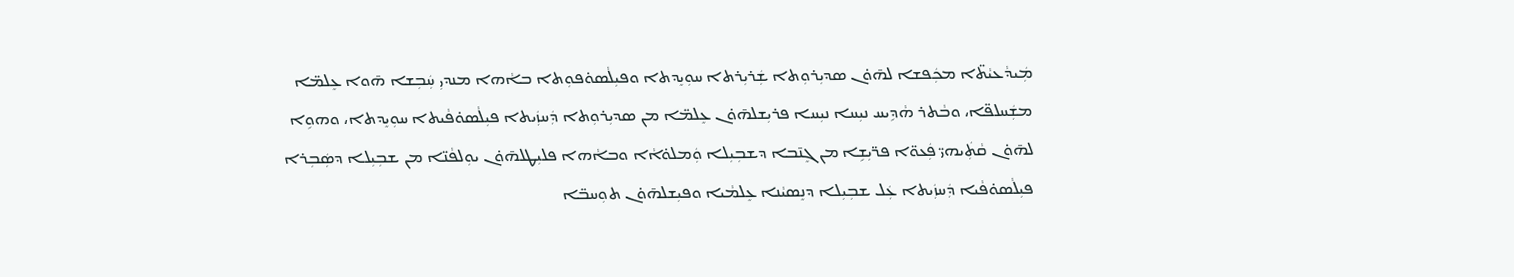ܡܲܝܕܵܥܝܵܬ̈ܐ ܡܟܲܦܫܐ ܠܗ̄ܘ̇ܢ ܣܕܝܼܪܘܼܬܐ ܫܲܪܝܼܪܬܐ ܚܘܼܝܸܕܬܐ ܘܦܝܼܠܵܣܘ̇ܦܘܼܬܐ ܒܐܵܗܐ ܡܢܕܝܼ ܚܲܒܼܫܐ ܗ̄ܘܐ ܥܸܠܡ̈ܐ ܡܫܲܚܠܦ̈ܐ، ܘܒܵܬܪ ܗܵܕܹܝܚ ܢܝܼܚܐ ܢܝܼܚܐ ܦܪܝܼܫܠܗ̄ܘ̇ܢ ܥܸܠܡ̈ܐ ܡܢ ܣܕܝܼܪܘܼܬܐ ܕܲܚܙܲܝܬܐ ܦܝܼܠܵܣܘ̇ܦܵܝܬܐ ܚܘܼܝܸܕܬܐ، ܘܗܘܹܐ ܠܗ̄ܘ̇ܢ ܩܵܬܲܝܗܝ̈ ܦܲܥܘ̈ܐ ܦܪ̈ܝܼܫܹܐ ܡܢ ܓܸܢ̄ܒܐ ܕܫܒܼܝܼܠܐ ܘܲܡܠܘ̇ܐܵܐ ܘܒܐܵܗܐ ܦܠܝܼܛܠܗ̄ܘ̇ܢ ܝܘܼܠܦܵܢ̈ܐ ܡܢ ܫܒܼܝܼܠܐ ܕܣܲܒܼܪܐ ܦܝܼܠܵܣܘ̇ܦܵܝܐ ܕܲܚܙܲܝܬܐ ܥܲܠ ܫܒܼܝܼܠܐ ܕܢܸܣܝܵܢܐ ܥܸܠܡܵܝܐ ܘܦܝܼܫܠܗ̄ܘ̇ܢ ܬܘܼܚܒ̈ܐ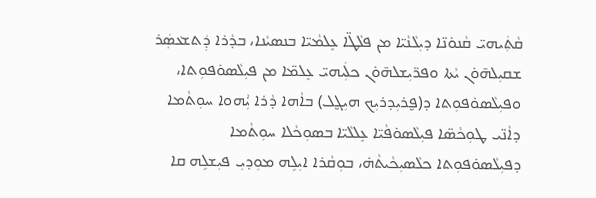ܩܵܬܲܝܗܝ̈ ܩܵܢܘ̇ܢ̈ܐ ܕܝܼܠܵܢܵܝ̈ܐ ܡܢ ܦܠܵܛ̈ܐ ܥܸܠܡܵܝ̈ܐ ܒܢܤܝܵܢܐ، ܒܕܵܪܐ ܕܲܬܫܥܵܣܲܪ ܫܩܝܼܠܗ̄ܘ̇ܢ ܝܵܬܐ ܘܦܪ̈ܝܼܫܠܗ̄ܘ̇ܢ ܟܠܲܝܗܝ̈ ܥܸܠܡ̈ܐ ܡܢ ܦܝܼܠܵܣܘ̇ܦܘܼܬܐ، ܘܦܝܼܠܵܣܘ̇ܦܘܼܬܐ ܕ(ܦ̮ܪܝܼܕܪܝܼܟ ܗܝܼܓ̮ܠ) ܒܐܵܗܐ ܕܵܪܐ ܝܑܼܗܘܐ ܚܘܼܬܵܡܐ ܕܐܵܢ̈ܝ ܛܘܼܟܵܣ̈ܐ ܦܝܼܠܵܣܘ̇ܦܵܝ̈ܐ ܥܸܠܠܵܝ̈ܐ ܒܣܘܼܟܵܠܐ ܚܘܼܬܵܡܐ ܕܦܝܼܠܵܣܘ̇ܦܘܼܬܐ ܟܠܵܣܝܼܟܵܝܬܵܗ̇، ܒܘܼܩܵܪܐ ܐܝܼܠܹܗ ܡܘܼܕܝܼ ܦܝܼܫܠܹܗ ܩܐ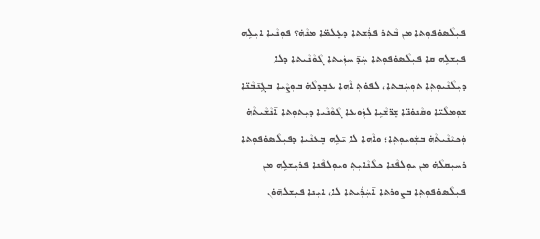ܦܝܼܠܵܣܘ̇ܦܘܼܬܐ ܡܢ ܒܵܬܪ ܦܪܲܫܬܐ ܕܥܸܠܡ̈ܐ ܡܢܵܗ̇؟ ܦܘܼܢܵܝܐ ܐܝܼܠܹܗ ܦܝܼܫܠܹܗ ܩܐ ܦܝܼܠܵܣܘ̇ܦܘܼܬܐ ܚܲܕ̄ ܚܙܲܝܬܐ ܓܵܘܵܢܵܝܬܐ ܕܠܐ ܕܝܼܠܵܢܵܝܘܼܬܼܐ ܬܘܼܚܲܒܬܐ، ܠܦܘ̇ܬܼ ܐܵܗܐ ܥܒܸܕܠܵܗ̇ ܒܘܼܨܵܝܐ ܒܓܹܢ̄ܒܵܢ̈ܐ ܫܘܼܡܠܵܝ̈ܐ ܘܩܵܢܘ̇ܢ̈ܐ ܫܸܪ̈ܫܵܝܹܐ ܠܙܲܘܥܐ ܓܵܘܵܢܵܝܐ ܕܝܼܬܘܼܬܐ ܐ̄ܢܵܫܵܝܬܵܗ̇ ܘܲܟܝܵܢܵܝܬܵܗ̇ ܒܫܲܘܝܘܼܬܼܐ؛ ܘܐܵܗܐ ܠܐ ܝ̄ܠܹܗ ܒܸܥܢܵܝܐ ܕܦܝܼܠܵܣܘ̇ܦܘܼܬܐ ܪܚܝܼܩܠܵܗ̇ ܡܢ ܝܘܼܠܦܵܢܐ ܟܠܵܢܵܐܝܼܬܼ ܘܝܘܼܠܦܵܢܐ ܦܪܝܼܫܠܹܗ ܡܢ ܦܝܼܠܵܣܘ̇ܦܘܼܬܼܐ ܒܨܘܪܬܐ ܐ̄ܚܲܪܲܝܬܐ ܠܐ، ܐܝܼܢܐ ܦܝܼܫܠܗ̄ܘ̇ܢ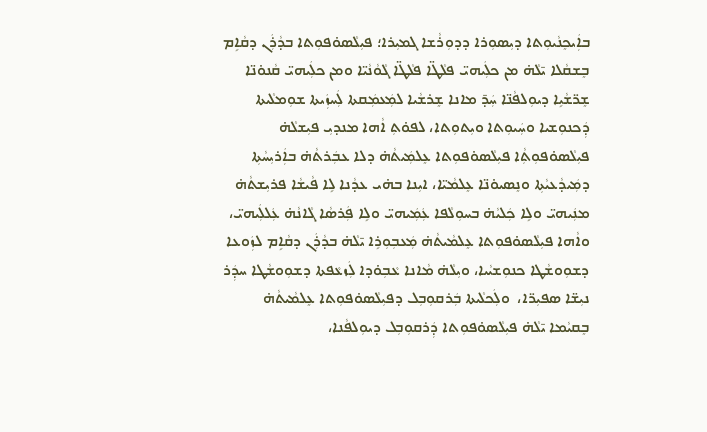ܒܐܲܝܟܸܢܵܝܘܼܬܐ ܕܝܼܣܘܼܪܐ ܕܕܘܼܪܵܫܐ ܓܡܝܼܪܐ؛ ܦܝܼܠܵܣܘ̇ܦܘܼܬܐ ܒܕܵܪܲܢ ܕܩܵܐܹܡ ܒܸܫܩܵܠܐ ܝ̄ܠܵܗ̇ ܡܢ ܟܠܲܝܗܝ̈ ܦܠܵܛ̈ܐ ܦܠܵܛ̈ܐ ܓܵܘܵܢܵܝ̈ܐ ܘܡܢ ܟܠܲܝܗܝ̈ ܩܵܢܘ̇ܢ̈ܐ ܫܸܪ̈ܫܵܝܹܐ ܕܝܘܼܠܦܵܢ̈ܐ ܚܲܕ̄ ܡܐܢܐ ܫܸܪܫܵܝܐ ܠܡܲܥܡܲܩܬܐ ܠܲܚܙܲܝܬܐ ܫܘܼܡܠܵܝܬܐ ܕܲܟܢܘܼܫܝܐ ܘܚܲܝܘܼܬܐ ܘܝܼܬܘܼܬܐ، ܠܦܘ̇ܬܼ ܐܵܗܐ ܡܢܕܝܼ ܦܝܼܫܠܵܗ̇ ܦܝܼܠܵܣܘ̇ܦܘܼܬܼܵܐ ܦܝܼܠܵܣܘ̇ܦܘܼܬܐ ܥܸܠܡܲܝܬܵܗ̇ ܕܠܐ ܥܒܲܪܬܵܗ̇ ܒܐܲܪܝܼܚܵܬܼܐ ܕܡܲܝܕܵܥܝܵܬܼܐ ܘܢܸܣܝܘ̇ܢ̈ܐ ܥܸܠܡܵܝ̈ܐ، ܐܝܼܢܐ ܒܗ̇ܝ ܥܕܵܢܐ ܠܹܐ ܦܵܝܫܵܐ ܦܪܝܼܫܬܵܗ̇ ܡܢܲܝܗܝ̈ ܘܠܹܐ ܟܲܠܝܵܗ̇ ܒܚܘܼܠܵܦܐ ܥܲܡܲܝܗܝ̈ ܘܠܹܐ ܦܲܪܣܵܐ ܓܵܐܢܵܗ̇ ܥܲܠܠܲܝܗܝ̈، ܘܐܵܗܐ ܦܝܼܠܵܣܘ̇ܦܘܼܬܐ ܥܸܠܡܵܝܬܵܗ̇ ܡܲܥܒܼܘܼܪܹܐ ܝ̄ܠܵܗ̇ ܒܕܵܪܲܢ ܕܩܵܐܹܡ ܠܙܲܘܥܐ ܕܫܘܼܘܫܵܛܐ ܟܢܘܼܫܝܵܝܐ، ܘܝܼܠܵܗ̇ ܡܵܐܢܐ ܥܵܒܼܘ̇ܕܐ ܠܲܙܥܵܦܬܐ ܕܫܘܼܘܫܵܛܐ ܚܕܲܪ ܢܝܼܫ̈ܐ ܣܦܝܼܪ̈ܐ،  ܘܠܲܟܠܵܝܬܐ ܒܲܪܩܘܼܒܼܠ ܕܦܝܼܠܵܣܘ̇ܦܘܼܬܐ ܥܸܠܡܵܝܬܵܗ̇ ܒܸܩܝܵܡܐ ܝ̄ܠܵܗ̇ ܦܝܼܠܵܣܘ̇ܦܘܼܬܐ ܕܲܪܩܘܼܒܼܠ ܕܝܘܼܠܦܵܢܐ،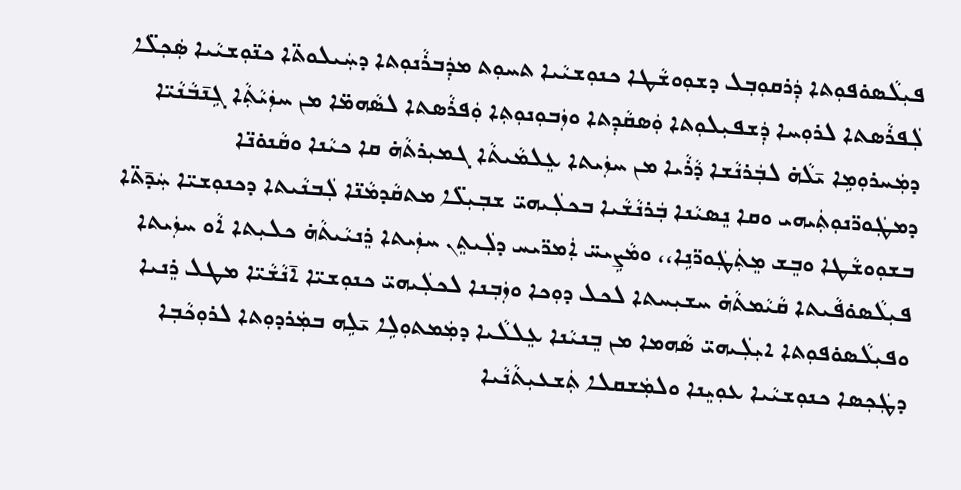ܦܝܼܠܵܣܘ̇ܦܘܼܬܐ ܕܲܪܩܘܼܒܼܠ ܕܫܘܼܘܫܵܛܐ ܟܢܘܼܫܝܵܝܐ ܬܚܘܼܬ ܡܕܲܒܪܵܢܘܼܬܐ ܕܚܲܝܠܘܬ̈ܐ ܟܢ̈ܘܼܫܝܵܝܐ ܣܲܟܼܠ̈ܐ ܠܲܦܪܵܣܬܐ ܠܪܘܼܚܐ ܕܲܫܦܝܼܠܘܼܬܐ ܘܲܣܩܵܕܼܬܐ ܘܙܲܒܘܼܢܘܼܬܼܐ ܘܲܦܪܵܣܬܐ ܠܣܵܗܡ̈ܐ ܡܢ ܚܙܲܝܵܬܼܵܐ ܓܹܢ̄ܒܵܢܵܝ̈ܐ ܕܡܲܚܪܘܼܡܹܐ ܝ̄ܠܵܗ̇ ܠܒܲܪܢܵܫܐ ܕܵܪܵܝܐ ܡܢ ܚܙܲܝܬܐ ܥܸܠܡܵܝܬܵܐ ܓܡܝܼܪܬܵܗ̇ ܩܐ ܟܝܵܢܐ ܘܩܵܢܘ̇ܢ̈ܐ ܕܡܛܲܘܪ̈ܢܘܼܬܲܝܗܝ ܘܩܐ ܢܸܣܝܵܢܐ ܒܲܪܢܵܫܵܝܐ ܒܟܠܲܝܗܝ̈ ܫܒܼܝܼܠ̈ܐ ܡܬܩܵܕܡܵܢ̈ܐ ܠܲܒܢܵܝܬܐ ܕܟܢܘܼܫܝ̈ܐ ܚܲܕ̄ܬ̈ܐ ܒܫܘܼܘܫܵܛܐ ܘܒܸܫ ܡܸܬܲܛܲܘܪ̈ܢܹܐ،، ܘܡܵܨܹܝܚ̈ ܐܲܡܪ̈ܝܚ ܕܠܲܝܬܸܢ ܚܙܲܝܬܐ ܪܸܢܝܵܝܬܵܗ̇ ܟܠܝܼܬܐ ܐܵܘ ܚܙܲܝܬܐ ܦܝܼܠܵܣܘ̇ܦܵܝܬܐ ܩܵܝܵܡܬܵܗ̇ ܚܫܝܼܚܬܐ ܠܟܠ ܕܘܼܟܐ ܘܙܲܒܼܢܐ ܠܟܠܲܝܗܝ̈ ܟܢܘܼܫܝ̈ܐ ܐ̄ܢܵܫܵܝ̈ܐ ܡܛܠ ܪܸܢܝܐ ܘܦܝܼܠܵܣܘ̇ܦܘܼܬܐ ܐܝܼܠܲܝܗܝ̈ ܣܵܗܡܐ ܡܢ ܒܸܢܝܵܢܐ ܥܸܠܠܵܝܐ ܕܡܲܡܬܘܼܠܹܐ ܝ̄ܠܹܗ ܒܡܲܪܕܘܼܬܐ ܠܪܘܼܟܵܒܼܐ ܕܛܲܟܼܣܐ ܟܢܘܼܫܝܵܝܐ ܥܘܼܝܸܢܐ ܘܠܡܲܫܩܠܐ ܬܲܫܥܝܼܬܵܢܵܝܐ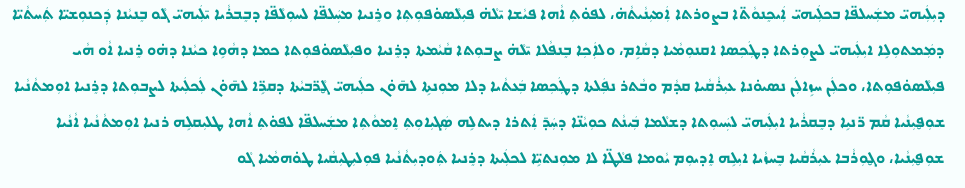ܕܝܼܠܲܝܗܝ̈ ܡܫܲܚܠܦ̈ܐ ܒܟܠܲܝܗܝ̈ ܐܲܝܟܸܢܘܵܬ̈ܐ ܒܨܘܪܬܐ ܐܲܡܝܼܢܵܝܬܵܗ̇، ܠܦܘ̇ܬܼ ܐܵܗܐ ܦܝܵܫܐ ܝ̄ܠܵܗ̇ ܦܝܼܠܵܣܘ̇ܦܘܼܬܼܐ ܘܪܸܢܝܐ ܡܚܲܠܦ̈ܐ ܠܚܘܼܠܵܦ̈ܐ ܕܒܸܒܪܵܝܐ ܝ̄ܠܲܝܗܝ̈ ܓܵܘ ܒܸܢܝܵܢܐ ܕܲܟܢܘܼܫܝ̈ܐ ܬܲܚܬܵܝ̈ܐ ܕܡܲܡܬܘܼܠܹܐ ܐܝܼܠܲܝܗܝ̈ ܠܨܘܼܪܬܐ ܕܛܲܟܼܣܐ ܐܩܢܘܼܡܵܝܐ ܕܩܵܐܹܡ، ܘܠܐܲܟܼܐ ܒܸܢܦܵܠܐ ܝ̄ܠܵܗ̇ ܨܒܘܼܬܐ ܩܵܝܵܡܬܐ ܕܪܸܢܝܐ ܘܦܝܼܠܵܣܘ̇ܦܘܼܬܐ ܟܡܐ ܕܗܵܘܹܐ ܟܝܵܢܐ ܕܗ̇ܘ ܪܸܢܝܐ ܐܵܘ ܗܵܝ ܦܝܼܠܵܣܘ̇ܦܘܼܬܐ، ܘܟܠܲܢ ܚܙܹܐܠܲܢ ܢܣܝܘ̇ܢܐ ܥܝܼܪܵܩܵܝܐ ܩܕܵܡ ܘܒܵܬܪ ܢܦܲܠܬܐ ܕܛܲܟܼܣܐ ܒܲܥܬܵܝܐ ܕܠܐ ܡܘܼܢܬܹܐ ܠܗ̄ܘ̇ܢ ܟܠܲܝܗܝ̈ ܓ̮ܵܪ̈ܒܝܵܬܐ ܕܩܪܹ̈ܐ ܠܗ̄ܘ̇ܢ ܠܲܟܠܲܝܬܐ ܠܨܒܘܼܬܐ ܕܪܸܢܝܐ ܐܘܼܡܬܵܢܵܝܐ ܫܘܼܦ̮ܝܼܢܵܝܐ ܩܵܡ ܪ̈ܢܝܹܐ ܕܒܸܩܪܵܝܐ ܐܝܼܠܲܝܗܝ̈ ܠܚܲܝܘܼܬܐ ܕܫܠܵܡܐ ܒܲܝܢܵܬ ܟܘܼܝܵܢ̈ܐ ܕܚܲܕ̄ ܐܲܬܪܐ ܕܝܬܠܹܗ ܣܲܓܝܼܐܘܼܬܼ ܐܸܡܘܵܬܼܐ ܡܫܲܚܠܦ̈ܐ ܠܦܘ̇ܬܼ ܐܵܗܐ ܛܠܝܼܩܠܹܗ ܪܢܝܐ ܐܘܼܡܬܵܢܵܝܐ ܐܵܢܵܝܐ ܫܘܼܦ̮ܝܼܢܵܝܐ، ܘܓ̮ܘܼܪܵܒܐ ܥܝܼܪܵܩܵܝܐ ܒܸܚܙܵܝܐ ܐܝܼܠܹܗ ܐܸܕܝܘܼܡ ܝܵܘܡܐ ܦܠܵܛ̈ܐ ܠܐ ܡܘܼܢܬܝܹ̈ܐ ܠܟܠܲܝܬܐ ܕܪܸܢܝܐ ܬܲܘܕܝܼܬܵܢܵܝܐ ܦܘܼܠܝܼܛܝܼܩܵܝܐ ܛܘ̇ܗܡܵܝܐ ܓܵܘ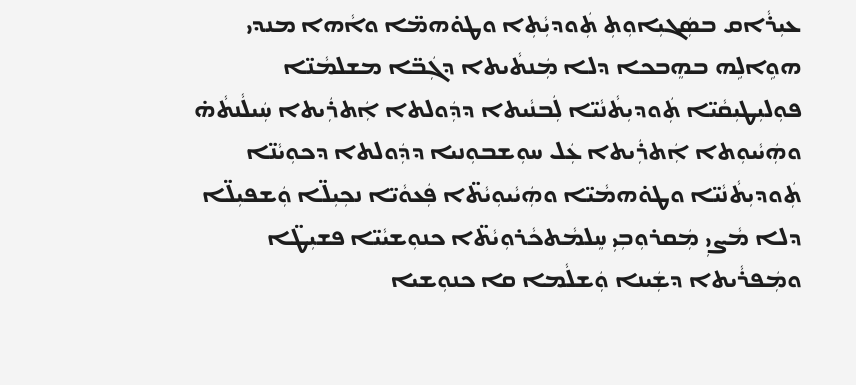ܥܝܼܪܵܐܩ ܒܣܲܓܝܼܐܘܼܬܼ ܬܲܘܕܝܼܵܬܼܐ ܘܛܘ̇ܗܡ̈ܐ ܘܐܵܗܐ ܡܢܕܝ ܗܘܹܐܠܹܗ ܒܗܸܒܟܐ ܕܠܐ ܡܲܢܬܵܝܬܐ ܕܓܲܒ̈ܐ ܡܫܠܡܵܢ̈ܐ ܦܘܼܠܝܼܛܝܼܩܵܝ̈ܐ ܬܲܘܕܝܼܬܵܢܵܝ̈ܐ ܠܲܒܢܵܝܬܐ ܕܕܲܘܠܬܐ ܐܲܬܪܲܝܬܐ ܚܲܝܠܵܢܬܵܗ̇ ܘܗܲܝܵܝܘܼܬܐ ܐܲܬܪܲܝܬܐ ܥܲܠ ܚܘܼܫܒܘܼܢܝܐ ܕܕܲܘܠܬܐ ܕܟܘܼܝܵܢ̈ܐ ܬܲܘܕܝܼܬܵܢܵܝ̈ܐ ܘܛܘ̇ܗܡܵܝ̈ܐ ܘܗܲܝܵܝܘܼܝܵܬ̈ܐ ܦܲܥܘܵܝ̈ܐ ܢܟܼܝܼܠ̈ܐ ܘܲܫܦܝܼܠ̈ܐ ܕܠܐ ܡܵܨܝܼ ܡܲܩܪܘܼܒܼܝܼ ܚܸܠܡܵܬܟܵܪܘܼܝܵܬ̈ܐ ܟܢܘܼܫܝܵܝ̈ܐ ܦܫܝܼܛ̈ܐ ܘܡܲܦܪܵܝܬܐ ܕܫܲܝܢܐ ܘܲܫܠܵܡܐ ܩܐ ܟܢܘܼܫܝܐ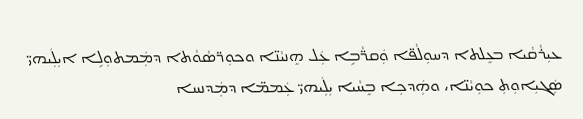ܥܝܼܪܵܩܵܝܐ ܒܥܸܠܬܐ ܕܚܘܼܠܵܦ̈ܐ ܘܲܩܪ̈ܵܒܹܐ ܥܲܠ ܗܸܢܝܵܢ̈ܐ ܘܟܘܼܪ̈ܣܵܘܵܬܐ ܕܡܲܡܬܘܼܠܹܐ ܐܝܼܠܲܝܗܝ̈ ܣܲܓܝܼܐܘܼܬܼ ܟܘܼܝܵܢ̈ܐ، ܘܗܲܕܟܼܐ ܒܸܚܵܝܐ ܝܼܠܲܝܗܝ̈ ܥܲܡܡ̈ܐ ܕܡܲܕܢܚܐ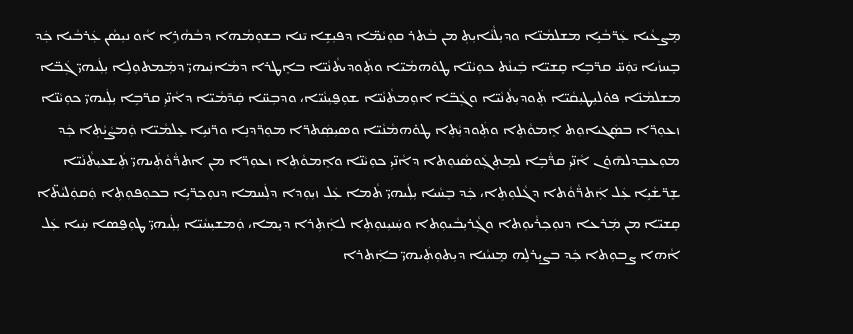ܡܸܨܥܵܝܐ ܥܲܪ̈ܒܵܝܹܐ ܡܫܠܡܵܢ̈ܐ ܘܕܝܼܠܵܢܵܐܝܼܬܼ ܡܢ ܒܵܬܪ ܩܘܼܝܵܡ̈ܐ ܕܦܝܼܫܹܐ ܝ̄ܢܐ ܒܫܘܼܡܵܗܐ ܕܒܵܗܵܪܹܐ ܐܵܘ ܢܝܼܣܵܢ ܥܲܪܒܵܝܐ ܟܲܕ ܒܸܚܙܵܝܐ ܝ̄ܘܲܚ̈ ܩܪ̈ܒܹܐ ܩܸܫܝ̈ܐ ܒܲܝܢܵܬ ܟܘܼܝܵܢ̈ܐ ܛܘ̇ܗܡܵܝ̈ܐ ܘܬܲܘܕܝܬܵܢܵܝ̈ܐ ܒܐܸܛܪܐ ܕܡܵܐܢܲܝܗܝ̈ ܕܡܲܡܬܘܼܠܹܐ ܝܼܠܲܝܗܝ̈ ܓܲܒ̈ܐ ܡܫܠܡܵܢ̈ܐ ܦܘ̇ܠܝܼܛܝܼܩܵܝ̈ܐ ܬܲܘܕܝܼܬܵܢܵܝ̈ܐ ܘܓܲܒ̈ܐ ܐܘܼܡܬܵܢܵܝ̈ܐ ܫܘܼܦ̮ܝܼܢܵܝ̈ܐ، ܘܕܒܼܚ̈ܐ ܩܲܕ̄ܡܵܝ̈ܐ ܕܐܵܢ̈ܝܼ ܩܪ̈ܒܹܐ ܝܼܠܲܝܗܝ̈ ܟܘܼܝܵܢ̈ܐ ܙܥܘܼܪ̈ܐ ܒܣܲܓܝܐܘܼܬ ܐܸܡܘܵܬܼܐ ܘܬܲܘܕܝܼܵܬܼܐ ܛܘ̇ܗܡܵܢܵܝ̈ܐ ܘܣܝܼܣܲܬܪ̈ܐ ܡܘܼܪ̈ܕܢܹܐ ܘܪ̈ܢܝܹܐ ܥܸܠܡܵܝ̈ܐ ܘܲܡܨܵܝܵܬܼܐ ܟܲܕ ܡܘܼܥܒܸܕܠܗ̄ܘ̇ܢ ܐܵܢ̈ܝܼ ܩܪ̈ܵܒܹܐ ܠܡܸܬܼܓܲܘܣܵܢܘܼܬܐ ܕܐܵܢ̈ܝܼ ܟܘܼܝܵܢ̈ܐ ܘܐܸܡܘܵܬܼܐ ܙܥܘܼܪ̈ܐ ܡܢ ܐܬܪ̈ܵܘܵܬܲܝܗܝ̈ ܬܲܫܥܝܼܬܵܢܵܝ̈ܐ ܫܸܪ̈ܫܵܝܹܐ ܥܲܠ ܐܲܬܪ̈ܵܘܵܬܐ ܕܓܵܠܘܼܬܼܐ، ܟܲܕ ܒܸܚܵܝܐ ܝܼܠܲܝܗܝ̈ ܬܵܡܐ ܥܲܠ ܙܝܼܘܼܕܐ ܕܠܲܚܡܐ ܕܢܘܼܟܼܪ̈ܝܹܐ ܒܟܘܼܦܘܼܬܼܐ ܘܲܩܘܲܠܝܵܬ̈ܐ ܩܸܫܝ̈ܐ ܡܢ ܡܲܪܥܐ ܕܢܘܼܟܼܪܵܝܘܼܬܐ ܘܓܼܵܪܝܼܒܵܝܘܼܬܐ ܘܚܲܢܝܼܢܘܼܬܼܐ ܠܐܲܬܼܪܐ ܕܝܸܡܐ، ܘܲܡܫܝܼܚܵܝ̈ܐ ܝܼܠܲܝܗܝ̈ ܛܘܼܦ̮ܣܐ ܚܲܝܐ ܥܲܠ ܐܵܗܐ ܨܒܘܼܬܐ ܟܲܕ ܒܨܝܼܪܠܹܗ ܡܸܢܝܵܢܐ ܕܝܼܬܘܼܬܲܝܗܝ̈ ܒܐܲܬܪܐ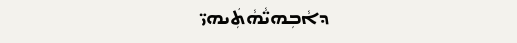ܕܐܵܒܼܗܝ̈ܵܗܵܬܲܝܗܝ̈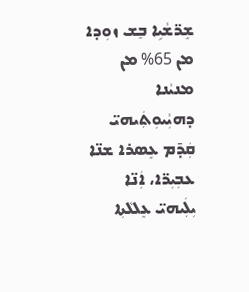ܫܸܪ̈ܫܵܝܹܐ ܒܸܫ ܙܘܼܕܐ ܡܢ 65% ܡܢ ܡܢܝܵܢܐ ܕܗܝܼܵܝܘܼܬܲܝܗܝ̈ ܩܲܕ̄ܡ ܥܸܣܪܐ ܫܢ̈ܐ ܥܒܼܝܼܪ̈ܐ، ܐܲܢ̈ܐ ܝܼܠܲܝܗܝ̈ ܥܸܠܠܵܬܼܐ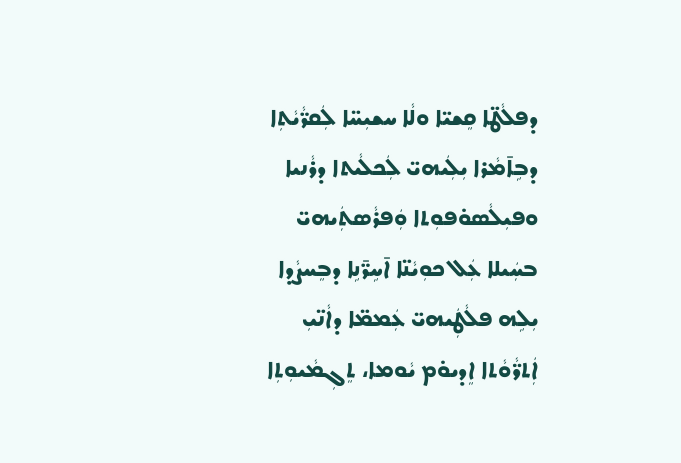ܕܦܠܵܛ̈ܐ ܩܸܫܝ̈ܐ ܘܠܵܐ ܚܫܝܼܚ̈ܐ ܠܲܩܪ̈ܵܝܵܬܼܐ ܕܒܹܐ̄ܡܵܪܐ ܝܼܠܲܝܗܝ̈ ܠܲܟܠܵܝܬܐ ܕܪܵܢܝܐ ܘܦܝܼܠܵܣܘ̇ܦܘܼܬܐ ܘܲܦܪܵܣܬܲܝܗܝ̈ ܒܚܲܝܠܐ ܥܲܠ ܟܘܼܝܵܢ̈ܐ ܐ̄ܚܹܪ̈̄ܢܹܐ ܕܒܸܚܨܵܕܐ ܝܼܠܹܗ ܦܠܵܛܲܝܗܝ̈ ܥܲܡܡ̈ܐ ܕܐܵܢ̈ܝܼ ܐܲܬܪ̈ܵܘܵܬܐ ܐܸܕܝܘ̇ܡ ܝܵܘܡܐ، ܬܸܓܼܡܵܝܘܼܬܼܐ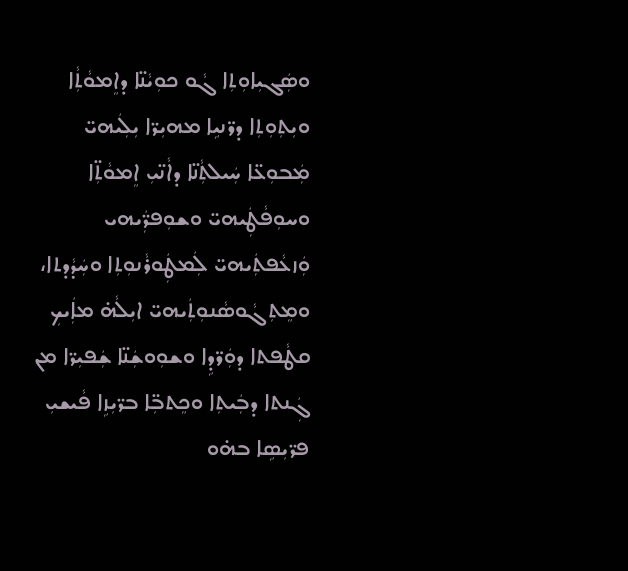ܘܣܲܓܝܼܐܘܼܬܼܐ ܓܵܘ ܟܘܼܝܵܢ̈ܐ ܕܐܸܡܘܵܬܼܵܐ ܘܝܼܬܼܘܼܬܼܐ ܕܪ̈ܢܝܹܐ ܡܗܝܼܪ̈ܐ ܝܼܠܲܝܗܝ̈ ܡܲܒܘܼܥ̈ܐ ܚܲܝܠܬܼܵܢ̈ܐ ܕܐܵܢ̈ܝܼ ܐܸܡܘܵܬܼ̈ܐ ܘܚܘܼܦܵܛܲܝܗܝ̈ ܘܫܘܼܦܪ̈ܲܝܗܝ ܘܲܙܥܵܦܬܲܝܗܝ̈ ܠܲܡܛܲܘܪܵܢܘܼܬܼܐ ܘܚܲܕܵܕܬܐ، ܘܡܸܬܼܓܵܘܣܵܢܘܼܬܲܝܗܝ̈ ܐܝܼܠܵܗ̇ ܡܐܲܝܟܼ ܩܛܵܦܬܐ ܕܘܲܪ̈ܕܹܐ ܘܫܘܼܘܫܲܢ̈ܐ ܫܲܦܝܼܪ̈ܐ ܡܢ ܓܲܢܬܐ ܕܒܲܝܬܼܐ ܘܟܸܬܒܼ̈ܐ ܒܪ̈ܝܼܙܹܐ ܦܵܝܫܝܼ ܦܪ̈ܝܼܣܹܐ ܒܗ̇ܘ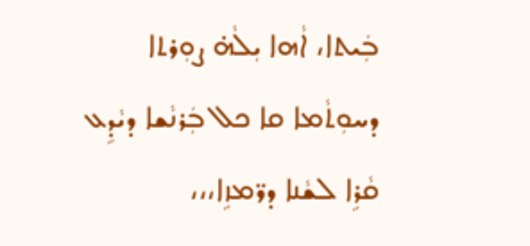ܒܲܝܬܐ، ܐܵܗܐ ܝܼܠܵܗ̇ ܨܘܼܪܬܐ ܕܚܘܼܬܵܡܐ ܩܐ ܟܠ ܒܲܪܢܵܫܐ ܕܝܵܕܹܥ ܩܵܪܹܐ ܠܫܵܢܐ ܕܪ̈ܡܙܹܐ،،،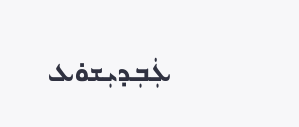ܥܲܒܼܕܝܼܫܘ̇ܥ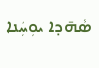ܣܵܗ̄ܕܐ ܝܘܼܚܲܢܐ